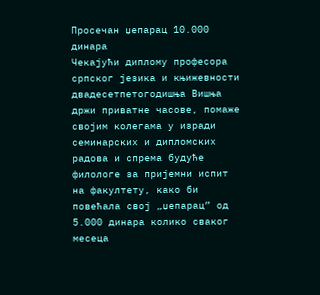Просечан џепарац 10.000 динара
Чекајући диплому професора српског језика и књижевности двадесетпетогодишња Вишња држи приватне часове, помаже својим колегама у изради семинарских и дипломских радова и спрема будуће филологе за пријемни испит на факултету, како би повећала свој „џепарац” од 5.000 динара колико сваког месеца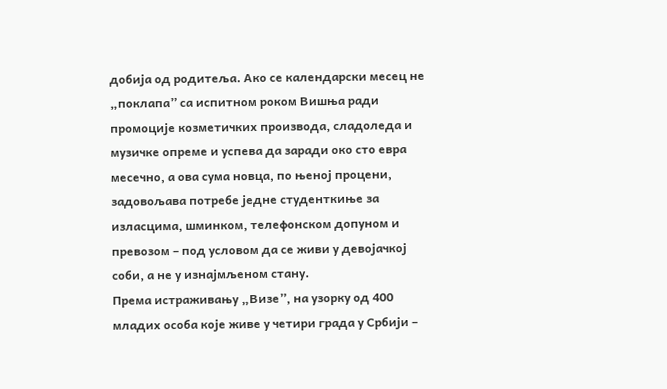добија од родитеља. Ако се календарски месец не „поклапа” са испитном роком Вишња ради промоције козметичких производа, сладоледа и музичке опреме и успева да заради око сто евра месечно, а ова сума новца, по њеној процени, задовољава потребе једне студенткиње за изласцима, шминком, телефонском допуном и превозом – под условом да се живи у девојачкој соби, а не у изнајмљеном стану.
Према истраживању „Визе”, на узорку од 400 младих особа којe живе у четири града у Србији –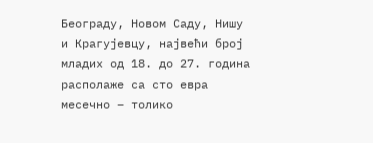Београду, Новом Саду, Нишу и Крагујевцу, највећи број младих од 18. до 27. година располаже са сто евра месечно – толико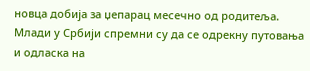новца добија за џепарац месечно од родитеља. Млади у Србији спремни су да се одрекну путовања и одласка на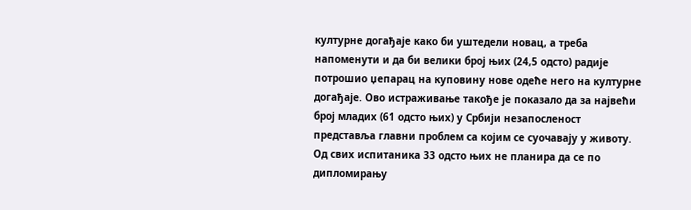културне догађаје како би уштедели новац, а треба напоменути и да би велики број њих (24,5 одсто) радије потрошио џепарац на куповину нове одеће него на културне догађаје. Ово истраживање такође је показало да за највећи број младих (61 одсто њих) у Србији незапосленост представља главни проблем са којим се суочавају у животу. Од свих испитаника 33 одсто њих не планира да се по дипломирању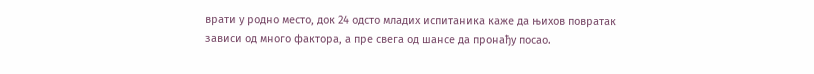врати у родно место, док 24 одсто младих испитаника каже да њихов повратак зависи од много фактора, а пре свега од шансе да пронађу посао.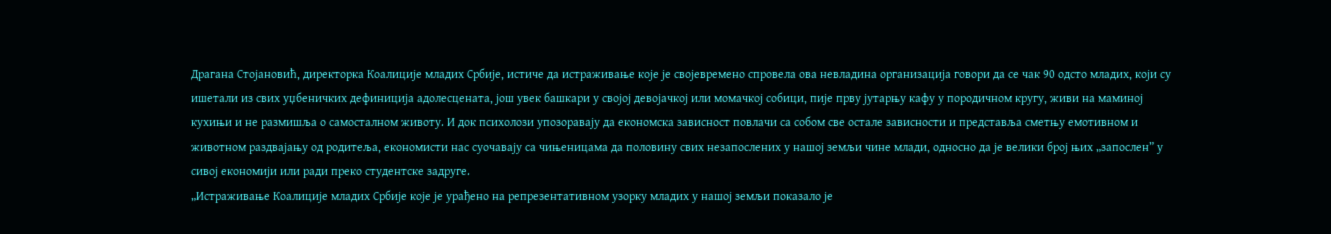Драгана Стојановић, директорка Коалиције младих Србије, истиче да истраживање које је својевремено спровела ова невладина организација говори да се чак 90 одсто младих, који су ишетали из свих уџбеничких дефиниција адолесцената, још увек башкари у својој девојачкој или момачкој собици, пије прву јутарњу кафу у породичном кругу, живи на маминој кухињи и не размишља о самосталном животу. И док психолози упозоравају да економска зависност повлачи са собом све остале зависности и представља сметњу емотивном и животном раздвајању од родитеља, економисти нас суочавају са чињеницама да половину свих незапослених у нашој земљи чине млади, односно да је велики број њих „запослен” у сивој економији или ради преко студентске задруге.
„Истраживање Коалиције младих Србије које је урађено на репрезентативном узорку младих у нашој земљи показало је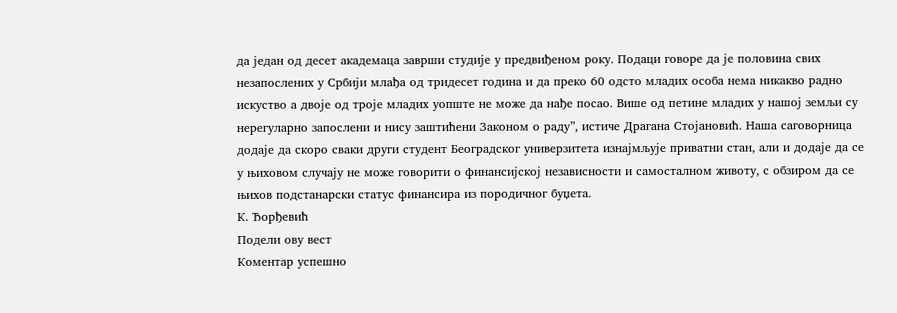да један од десет академаца заврши студије у предвиђеном року. Подаци говоре да је половина свих незапослених у Србији млађа од тридесет година и да преко 60 одсто младих особа нема никакво радно искуство а двоје од троје младих уопште не може да нађе посао. Више од петине младих у нашој земљи су нерегуларно запослени и нису заштићени Законом о раду”, истиче Драгана Стојановић. Наша саговорница додаје да скоро сваки други студент Београдског универзитета изнајмљује приватни стан, али и додаје да се у њиховом случају не може говорити о финансијској независности и самосталном животу, с обзиром да се њихов подстанарски статус финансира из породичног буџета.
К. Ђорђевић
Подели ову вест
Комeнтар успeшно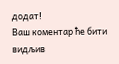додат!
Ваш комeнтар ћe бити видљив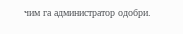чим га администратор одобри.